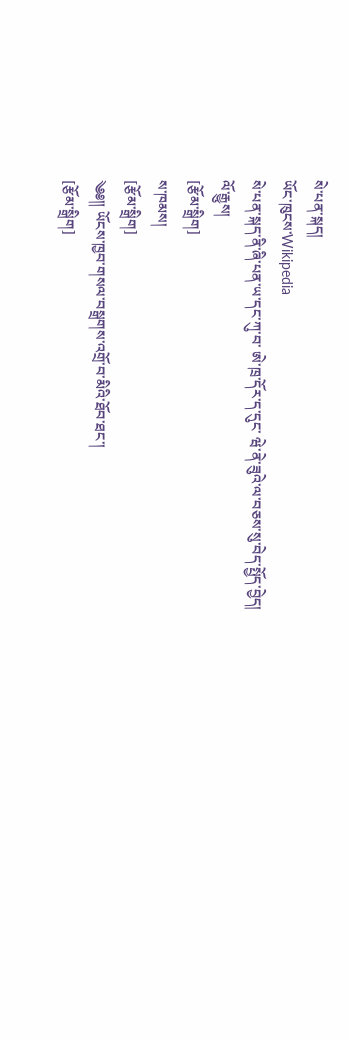སེ་པན་སྐད།
ཡོང་ཁུངས་Wikipedia
སེ་པན་སྐད་ནི་ཞི་པན་ཡ་དང་ཀུ་བ་ ཨེ་ཁྲ་དོར་ད་དུང་ ཝེ་ནེ་ཟུའེ་ལ་བཅས་སུ་བེད་སྤྱོད་བྱེད།
ལོ་རྒྱུས།
[རྩོམ་སྒྲིག]
ས་ཁམས།
[རྩོམ་སྒྲིག]
༄༅༎ ཡོངས་ཁྱབ་གསལ་བསྒྲགས་འགྲོ་བ་མིའི་ཐོབ་ཐང་།
[རྩོམ་སྒྲིག]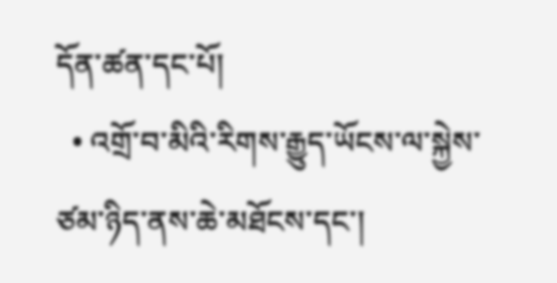དོན་ཚན་དང་པོ།
  • འགྲོ་བ་མིའི་རིགས་རྒྱུད་ཡོངས་ལ་སྐྱེས་ཙམ་ཉིད་ནས་ཆེ་མཐོངས་དང་།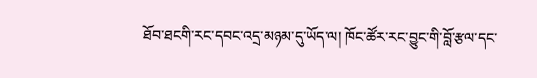ཐོབ་ཐངགི་རང་དབང་འདྲ་མཉམ་དུ་ཡོད་ལ། ཁོང་ཚོར་རང་བྱུང་གི་བློ་རྩལ་དང་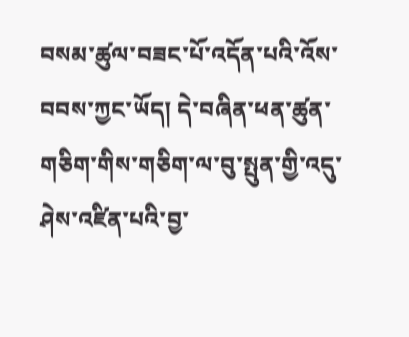བསམ་ཚུལ་བཟང་པོ་འདོན་པའི་འོས་བབས་ཀྱང་ཡོད། དེ་བཞིན་ཕན་ཚུན་གཅིག་གིས་གཅིག་ལ་བུ་སྤུན་གྱི་འདུ་ཤེས་འཛིན་པའི་བྱ་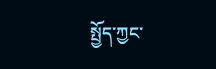སྤྱོད་ཀྱང་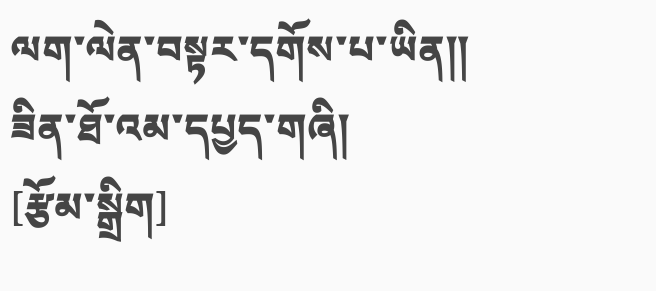ལག་ལེན་བསྟར་དགོས་པ་ཡིན༎
ཟིན་ཐོ་འམ་དཔྱད་གཞི།
[རྩོམ་སྒྲིག]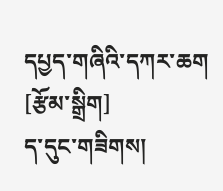དཔྱད་གཞིའི་དཀར་ཆག
[རྩོམ་སྒྲིག]
ད་དུང་གཟིགས།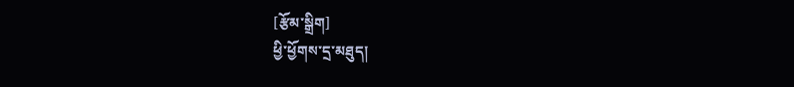[རྩོམ་སྒྲིག]
ཕྱི་ཕྱོགས་དྲ་མཐུད།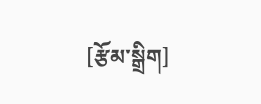[རྩོམ་སྒྲིག]